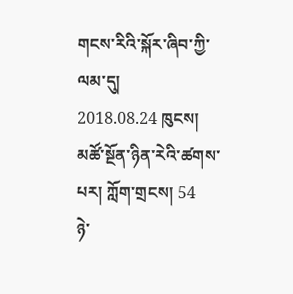གངས་རིའི་སྐོར་ཞིབ་ཀྱི་ལམ་དུ།
2018.08.24 ཁུངས། མཚོ་སྔོན་ཉིན་རེའི་ཚགས་པར། ཀློག་གྲངས། 54
ཉེ་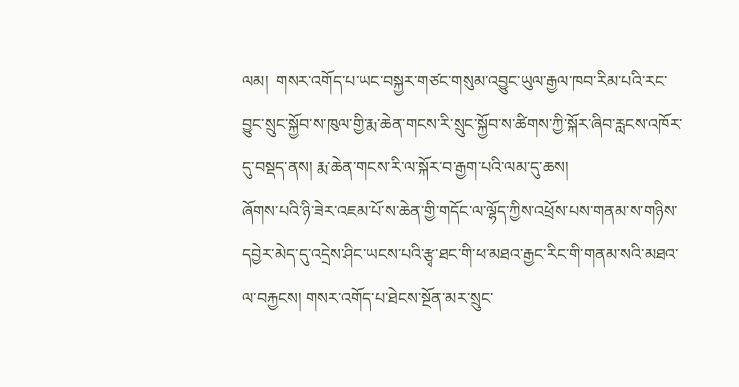ལམ།  གསར་འགོད་པ་ཡང་བསྐྱར་གཙང་གསུམ་འབྱུང་ཡུལ་རྒྱལ་ཁབ་རིམ་པའི་རང་བྱུང་སྲུང་སྐྱོབ་ས་ཁུལ་གྱི་རྨ་ཆེན་གངས་རི་སྲུང་སྐྱོབ་ས་ཚིགས་ཀྱི་སྐོར་ཞིབ་རླངས་འཁོར་དུ་བསྡད་ནས། རྨ་ཆེན་གངས་རི་ལ་སྐོར་བ་རྒྱག་པའི་ལམ་དུ་ཆས།
ཞོགས་པའི་ཉི་ཟེར་འཇམ་པོ་ས་ཆེན་གྱི་གདོང་ལ་ལྷོད་ཀྱིས་འཕྲོས་པས་གནམ་ས་གཉིས་དབྱེར་མེད་དུ་འདྲེས་ཤིང་ཡངས་པའི་རྩྭ་ཐང་གི་ཕ་མཐའ་རྒྱང་རིང་གི་གནམ་སའི་མཐའ་ལ་བརྐྱངས། གསར་འགོད་པ་ཐེངས་སྔོན་མར་སྲུང་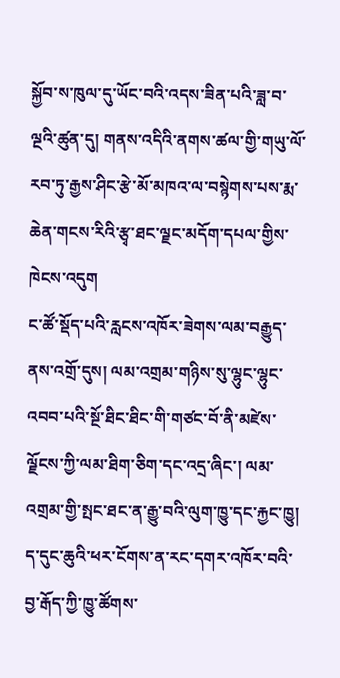སྐྱོབ་ས་ཁུལ་དུ་ཡོང་བའི་འདས་ཟིན་པའི་ཟླ་བ་ལྔའི་ཚུན་དུ། གནས་འདིའི་ནགས་ཚལ་གྱི་གཡུ་ལོ་རབ་ཏུ་རྒྱས་ཤིང་རྩེ་མོ་མཁའ་ལ་བསྙེགས་པས་རྨ་ཆེན་གངས་རིའི་རྩྭ་ཐང་ལྗང་མདོག་དཔལ་གྱིས་ཁེངས་འདུག
ང་ཚོ་སྡོད་པའི་རླངས་འཁོར་ཟེགས་ལམ་བརྒྱུད་ནས་འགྲོ་དུས། ལམ་འགྲམ་གཉིས་སུ་ལྷུང་ལྷུང་འབབ་པའི་སྔོ་ཐིང་ཐིང་གི་གཙང་བོ་ནི་མཛེས་ལྗོངས་ཀྱི་ལམ་ཐིག་ཅིག་དང་འདྲ་ཞིང་། ལམ་འགྲམ་གྱི་སྤང་ཐང་ན་རྒྱུ་བའི་ལུག་ཁྱུ་དང་རྐྱང་ཁྱུ།  ད་དུང་ཆུའི་ཕར་ངོགས་ན་རང་དགར་འཁོར་བའི་བྱ་རྒོད་ཀྱི་ཁྱུ་ཚོགས་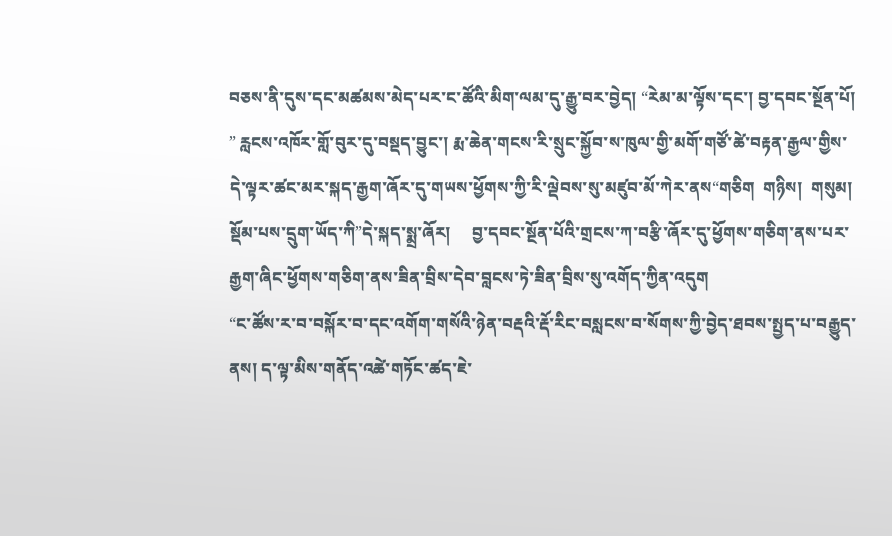བཅས་ནི་དུས་དང་མཚམས་མེད་པར་ང་ཚོའི་མིག་ལམ་དུ་རྒྱུ་བར་བྱེད། “རེམ་མ་ལྟོས་དང་། བྱ་དབང་སྔོན་པོ། ” རླངས་འཁོར་གློ་བུར་དུ་བསྡད་བྱུང་། རྨ་ཆེན་གངས་རི་སྲུང་སྐྱོབ་ས་ཁུལ་གྱི་མགོ་གཙོ་ཚེ་བརྟན་རྒྱལ་གྱིས་དེ་ལྟར་ཚང་མར་སྐད་རྒྱག་ཞོར་དུ་གཡས་ཕྱོགས་ཀྱི་རི་ལྡེབས་སུ་མཛུབ་མོ་ཀེར་ནས“གཅིག  གཉིས།  གསུམ།   སྡོམ་པས་དྲུག་ཡོད་ཀི”དེ་སྐད་སྨྲ་ཞོར།     བྱ་དབང་སྔོན་པོའི་གྲངས་ཀ་བརྩི་ཞོར་དུ་ཕྱོགས་གཅིག་ནས་པར་རྒྱག་ཞིང་ཕྱོགས་གཅིག་ནས་ཟིན་བྲིས་དེབ་བླངས་ཏེ་ཟིན་བྲིས་སུ་འགོད་ཀྱིན་འདུག
“ང་ཚོས་ར་བ་བསྐོར་བ་དང་འགོག་གསོའི་ཉེན་བརྡའི་རྡོ་རིང་བསླངས་བ་སོགས་ཀྱི་བྱེད་ཐབས་སྤྱད་པ་བརྒྱུད་ནས། ད་ལྟ་མིས་གནོད་འཚེ་གཏོང་ཚད་ཇེ་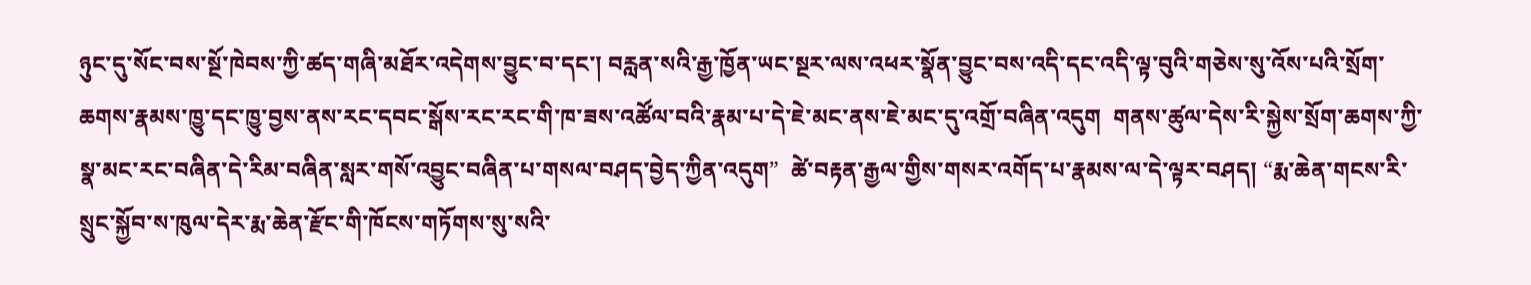ཉུང་དུ་སོང་བས་སྔོ་ཁེབས་ཀྱི་ཚད་གཞི་མཐོར་འདེགས་བྱུང་བ་དང་། བརླན་སའི་རྒྱ་ཁྱོན་ཡང་སྔར་ལས་འཕར་སྣོན་བྱུང་བས་འདི་དང་འདི་ལྟ་བུའི་གཅེས་སུ་འོས་པའི་སྲོག་ཆགས་རྣམས་ཁྱུ་དང་ཁྱུ་བྱས་ནས་རང་དབང་སྒོས་རང་རང་གི་ཁ་ཟས་འཚོལ་བའི་རྣམ་པ་དེ་ཇེ་མང་ནས་ཇེ་མང་དུ་འགྲོ་བཞིན་འདུག  གནས་ཚུལ་དེས་རི་སྐྱེས་སྲོག་ཆགས་ཀྱི་སྣ་མང་རང་བཞིན་དེ་རིམ་བཞིན་སླར་གསོ་འབྱུང་བཞིན་པ་གསལ་བཤད་བྱེད་ཀྱིན་འདུག”  ཚེ་བརྟན་རྒྱལ་གྱིས་གསར་འགོད་པ་རྣམས་ལ་དེ་ལྟར་བཤད། “རྨ་ཆེན་གངས་རི་སྲུང་སྐྱོབ་ས་ཁུལ་དེར་རྨ་ཆེན་རྫོང་གི་ཁོངས་གཏོགས་སུ་སའི་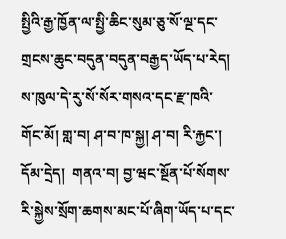སྤྱིའི་རྒྱ་ཁྱོན་ལ་སྤྱི་ཆིང་སུམ་ཅུ་སོ་ལྔ་དང་གྲངས་ཆུང་བདུན་བདུན་བརྒྱད་ཡོད་པ་རེད། ས་ཁུལ་དེ་རུ་སོ་སོར་གསའ་དང་རྫ་ཁའི་གོང་མོ། གླ་བ། ཤ་བ་ཁ་སྐྱ། ཤ་བ། རི་རྐྱང་། དོམ་དྲེད།  གནའ་བ། བྱ་ཝང་སྔོན་པོ་སོགས་རི་སྐྱེས་སྲོག་ཆགས་མང་པོ་ཞིག་ཡོད་པ་དང་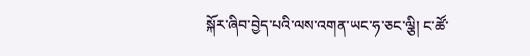སྐོར་ཞིབ་བྱེད་པའི་ལས་འགན་ཡང་ཧ་ཅང་ལྕི། ང་ཚོ་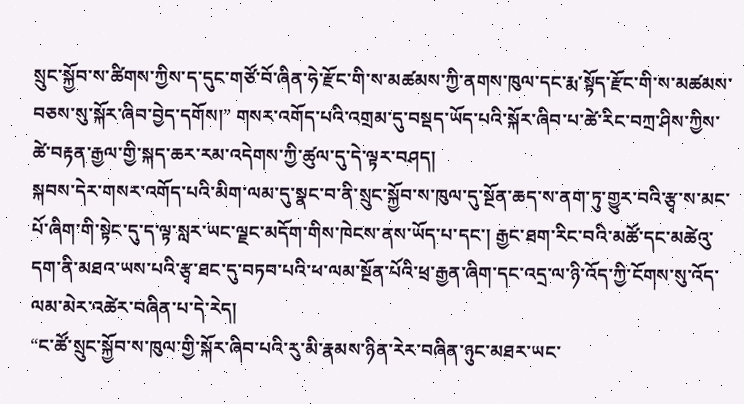སྲུང་སྐྱོབ་ས་ཚིགས་ཀྱིས་ད་དུང་གཙོ་བོ་ཞིན་ཧེ་རྫོང་གི་ས་མཚམས་ཀྱི་ནགས་ཁུལ་དང་རྨ་སྟོད་རྫོང་གི་ས་མཚམས་བཅས་སུ་སྐོར་ཞིབ་བྱེད་དགོས།” གསར་འགོད་པའི་འགྲམ་དུ་བསྡད་ཡོད་པའི་སྐོར་ཞིབ་པ་ཚེ་རིང་བཀྲ་ཤིས་ཀྱིས་ཚེ་བརྟན་རྒྱལ་གྱི་སྐད་ཆར་རམ་འདེགས་ཀྱི་ཚུལ་དུ་དེ་ལྟར་བཤད།
སྐབས་དེར་གསར་འགོད་པའི་མིག་ལམ་དུ་སྣང་བ་ནི་སྲུང་སྐྱོབ་ས་ཁུལ་དུ་སྔོན་ཆད་ས་ནག་ཏུ་གྱུར་བའི་རྩྭ་ས་མང་པོ་ཞིག་གི་སྟེང་དུ་ད་ལྟ་སླར་ཡང་ལྗང་མདོག་གིས་ཁེངས་ནས་ཡོད་པ་དང་། རྒྱང་ཐག་རིང་བའི་མཚོ་དང་མཚེའུ་དག་ནི་མཐའ་ཡས་པའི་རྩྭ་ཐང་དུ་བཏབ་པའི་ཕ་ལམ་སྔོན་པོའི་ཕྲ་རྒྱན་ཞིག་དང་འདྲ་ལ་ཉི་འོད་ཀྱི་ངོགས་སུ་འོད་ལམ་མེར་འཚེར་བཞིན་པ་དེ་རེད།
“ང་ཚོ་སྲུང་སྐྱོབ་ས་ཁུལ་གྱི་སྐོར་ཞིབ་པའི་རུ་མི་རྣམས་ཉིན་རེར་བཞིན་ཉུང་མཐར་ཡང་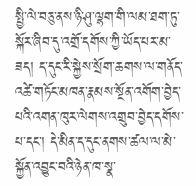སྤྱི་ལེ་བཅུ་ནས་ཉི་ཤུ་ལྷག་གི་ལམ་ཐག་ཏུ་སྐོར་ཞིབ་དུ་འགྲོ་དགོས་ཀྱི་ཡོད་པར་མ་ཟད། ད་དུང་རི་སྐྱེས་སྲོག་ཆགས་ལ་གནོད་འཚེ་གཏོང་མཁན་རྣམས་སྔོན་འགོག་བྱེད་པའི་འགན་ཁུར་ལེགས་འགྲུབ་བྱེད་དགོས་པ་དང་། དེ་མིན་ད་དུང་ནགས་ཚལ་ལ་མེ་སྐྱོན་འབྱུང་བའི་ཉེན་ཁ་སྣ་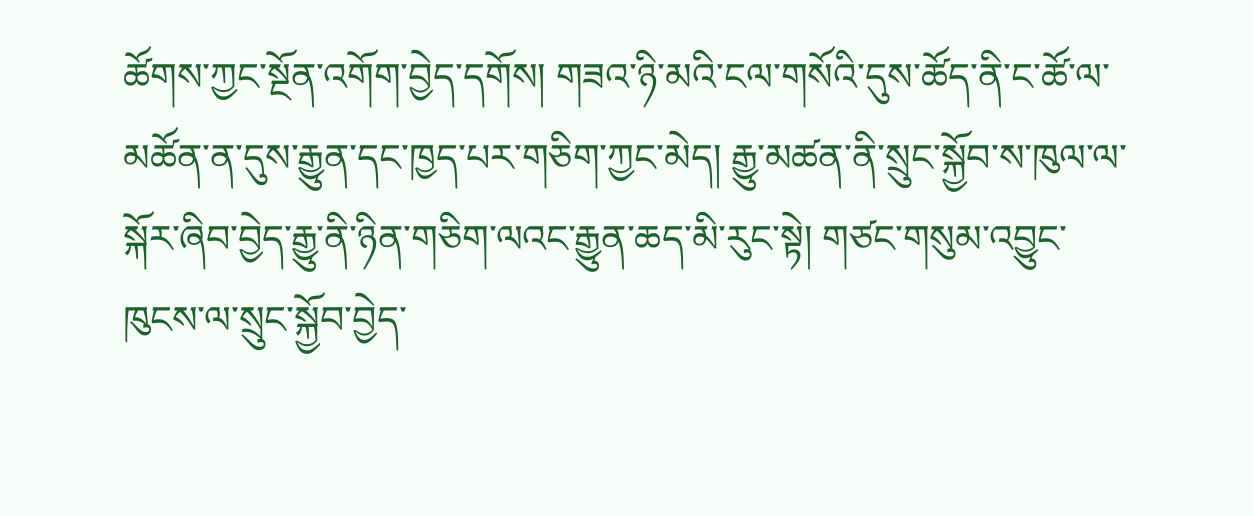ཚོགས་ཀྱང་སྔོན་འགོག་བྱེད་དགོས། གཟའ་ཉི་མའི་ངལ་གསོའི་དུས་ཚོད་ནི་ང་ཚོ་ལ་མཚོན་ན་དུས་རྒྱུན་དང་ཁྱད་པར་གཅིག་ཀྱང་མེད། རྒྱུ་མཚན་ནི་སྲུང་སྐྱོབ་ས་ཁུལ་ལ་སྐོར་ཞིབ་བྱེད་རྒྱུ་ནི་ཉིན་གཅིག་ལའང་རྒྱུན་ཆད་མི་རུང་སྟེ། གཙང་གསུམ་འབྱུང་ཁུངས་ལ་སྲུང་སྐྱོབ་བྱེད་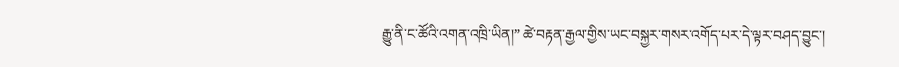རྒྱུ་ནི་ང་ཚོའི་འགན་འཁྲི་ཡིན།” ཚེ་བརྟན་རྒྱལ་གྱིས་ཡང་བསྐྱར་གསར་འགོད་པར་དེ་ལྟར་བཤད་བྱུང་།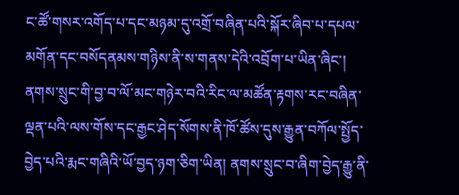ང་ཚོ་གསར་འགོད་པ་དང་མཉམ་དུ་འགྲོ་བཞིན་པའི་སྐོར་ཞིབ་པ་དཔལ་མགོན་དང་བསོདནམས་གཉིས་ནི་ས་གནས་དེའི་འབྲོག་པ་ཡིན་ཞིང་། ནགས་སྲུང་གི་བྱ་བ་ལོ་མང་གཉེར་བའི་རིང་ལ་མཚོན་རྟགས་རང་བཞིན་ལྡན་པའི་ལས་གོས་དང་རྒྱང་ཤེད་སོགས་ནི་ཁོ་ཚོས་དུས་རྒྱུན་བཀོལ་སྤྱོད་བྱེད་པའི་རྨང་གཞིའི་ཡོ་བྱད་ཉག་ཅིག་ཡིན། ནགས་སྲུང་བ་ཞིག་བྱེད་རྒྱུ་ནི་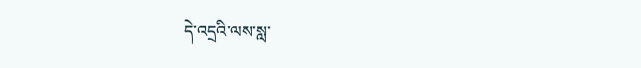དེ་འདྲའི་ལས་སླ་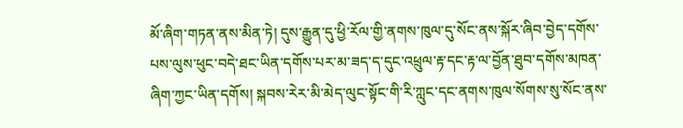མོ་ཞིག་གཏན་ནས་མིན་ཏེ། དུས་རྒྱུན་དུ་ཕྱི་རོལ་གྱི་ནགས་ཁུལ་དུ་སོང་ནས་སྐོར་ཞིབ་བྱེད་དགོས་པས་ལུས་ཕུང་བདེ་ཐང་ཡིན་དགོས་པར་མ་ཟད་ད་དུང་འཕྲུལ་རྟ་དང་རྟ་ལ་བྱོན་ཐུབ་དགོས་མཁན་ཞིག་ཀྱང་ཡིན་དགོས། སྐབས་རེར་མི་མེད་ལུང་སྟོང་གི་རི་ཀླུང་དང་ནགས་ཁུལ་སོགས་སུ་སོང་ནས་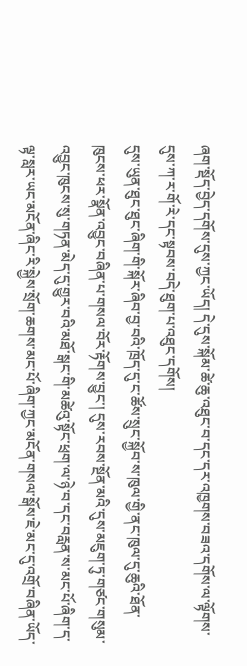ཞག་སྡོད་བྱེད་དགོས་དུས་ཀྱང་ཡོད། དེ་དུས་སྐོམ་ཚེ་ཆུ་འཐུང་བ་དང་དར་འཁྱགས་བཟའ་དགོས་ལ་ལྟོགས་དུས་ཀ་ར་གོ་རེ་དང་སྟབས་བདེ་ཐུག་པ་འཐུང་དགོས།
དུས་ཡུན་ཐུང་ཐུང་ཞིག་གི་སྐོར་ཞིབ་བྱ་བའི་ཁྲོད་དུ་ང་ཚོས་སྲུང་སྐྱོབ་ས་ཁུལ་གྱི་ནང་ཁུལ་དུ་ཆུའི་ཐོན་ཁུངས་ཕར་སྣོན་འབྱུང་བཞིན་པ་གསལ་བོར་རྟོགས་བྱུང་། དུས་རབས་སྔོན་མའི་དུས་མཇུག་ཏུ་གཙང་གསུམ་འབྱུང་ཁུངས་སུ་གཏན་མེད་དུ་གྱུར་བའི་མཐོ་སྒང་གི་མཚེའུ་སྟོང་ཕྲག་ལ་ཉེ་བ་དང་བརླན་ས་མང་པོ་ཞིག་ད་ལྟ་སླར་ཡང་མངོན་ཞིང་རི་སྐྱེས་སྲོག་ཆགས་མང་པོ་ཞིག་ཀྱང་མངོན་གསལ་སྒོས་ཇེ་མང་དུ་འགྲོ་བཞིན་ཡོད་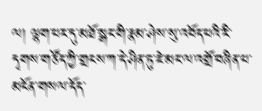ལ། ལྷག་པར་དུ་མཐོ་སྒང་གི་རྣམ་ཤེས་སུ་འབོད་པའི་རི་དྭགས་གཙོད་ཀྱི་གྲངས་ཀ་དེ་ཤིན་ཏུ་ཇེ་མང་ལ་འགྲོ་བཞིན་པ་མངོན་གསལ་དོད་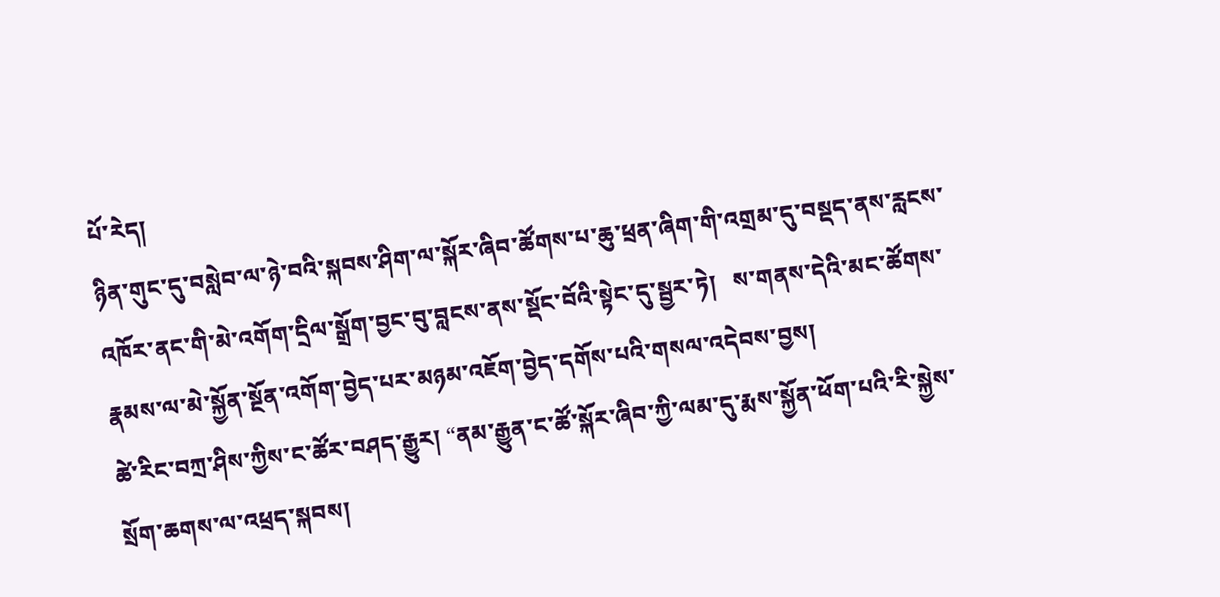པོ་རེད།
ཉིན་གུང་དུ་བསླེབ་ལ་ཉེ་བའི་སྐབས་ཤིག་ལ་སྐོར་ཞིབ་ཚོགས་པ་ཆུ་ཕྲན་ཞིག་གི་འགྲམ་དུ་བསྡད་ནས་རླངས་འཁོར་ནང་གི་མེ་འགོག་དྲིལ་སྒྲོག་བྱང་བུ་བླངས་ནས་སྡོང་བོའི་སྟེང་དུ་སྦྱར་ཏེ།   ས་གནས་དེའི་མང་ཚོགས་རྣམས་ལ་མེ་སྐྱོན་སྔོན་འགོག་བྱེད་པར་མཉམ་འཇོག་བྱེད་དགོས་པའི་གསལ་འདེབས་བྱས།
ཚེ་རིང་བཀྲ་ཤིས་ཀྱིས་ང་ཚོར་བཤད་རྒྱུར། “ནམ་རྒྱུན་ང་ཚོ་སྐོར་ཞིབ་ཀྱི་ལམ་དུ་རྨས་སྐྱོན་ཕོག་པའི་རི་སྐྱེས་སྲོག་ཆགས་ལ་འཕྲད་སྐབས།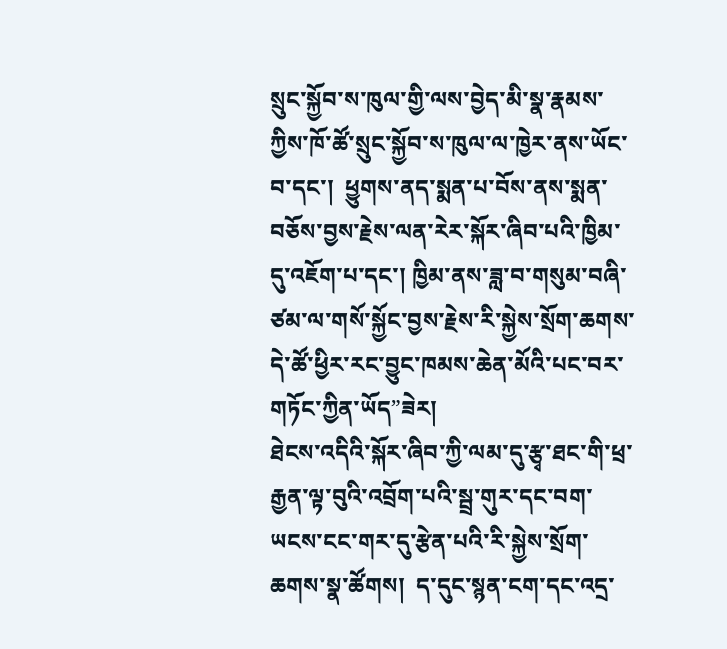སྲུང་སྐྱོབ་ས་ཁུལ་གྱི་ལས་བྱེད་མི་སྣ་རྣམས་ཀྱིས་ཁོ་ཚོ་སྲུང་སྐྱོབ་ས་ཁུལ་ལ་ཁྱེར་ནས་ཡོང་བ་དང་།  ཕྱུགས་ནད་སྨན་པ་བོས་ནས་སྨན་བཅོས་བྱས་རྗེས་ལན་རེར་སྐོར་ཞིབ་པའི་ཁྱིམ་དུ་འཇོག་པ་དང་། ཁྱིམ་ནས་ཟླ་བ་གསུམ་བཞི་ཙམ་ལ་གསོ་སྐྱོང་བྱས་རྗེས་རི་སྐྱེས་སྲོག་ཆགས་དེ་ཚོ་ཕྱིར་རང་བྱུང་ཁམས་ཆེན་མོའི་པང་བར་གཏོང་ཀྱིན་ཡོད”ཟེར།
ཐེངས་འདིའི་སྐོར་ཞིབ་ཀྱི་ལམ་དུ་རྩྭ་ཐང་གི་ཕྲ་རྒྱན་ལྟ་བུའི་འབྲོག་པའི་སྦྲ་གུར་དང་བག་ཡངས་ངང་གར་དུ་རྩེན་པའི་རི་སྐྱེས་སྲོག་ཆགས་སྣ་ཚོགས།  ད་དུང་སྙན་ངག་དང་འདྲ་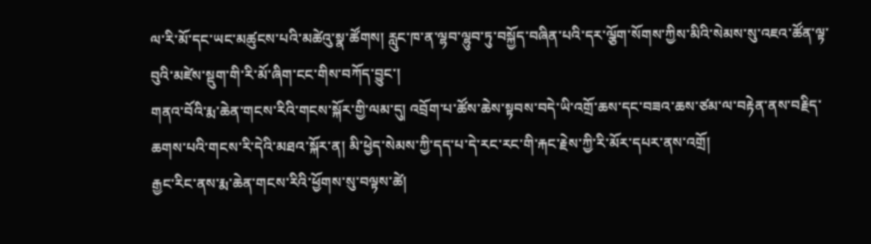ལ་རི་མོ་དང་ཡང་མཚུངས་པའི་མཚེའུ་སྣ་ཚོགས། རླུང་ཁ་ན་ལྷབ་ལྷུབ་ཏུ་བསྐྱོད་བཞིན་པའི་དར་ལྕོག་སོགས་ཀྱིས་མིའི་སེམས་སུ་འཇའ་ཚོན་ལྟ་བུའི་མཛེས་སྡུག་གི་རི་མོ་ཞིག་ངང་གིས་བཀོད་བྱུང་།
གནའ་བོའི་རྨ་ཆེན་གངས་རིའི་གངས་སྐོར་གྱི་ལམ་དུ། འབྲོག་པ་ཚོས་ཆེས་སྟབས་བདེ་ཡི་འགྲོ་ཆས་དང་བཟའ་ཆས་ཙམ་ལ་བརྟེན་ནས་བརྗིད་ཆགས་པའི་གངས་རི་དེའི་མཐའ་སྐོར་ན། མི་ཕྱེད་སེམས་ཀྱི་དད་པ་དེ་རང་རང་གི་རྐང་རྗེས་ཀྱི་རི་མོར་དཔར་ནས་འགྲོ།
རྒྱང་རིང་ནས་རྨ་ཆེན་གངས་རིའི་ཕྱོགས་སུ་བལྟས་ཚེ།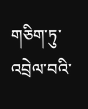གཅིག་ཏུ་འབྲེལ་བའི་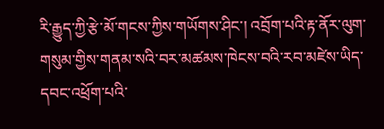རི་རྒྱུད་ཀྱི་རྩེ་མོ་གངས་ཀྱིས་གཡོགས་ཤིང་། འབྲོག་པའི་རྟ་ནོར་ལུག་གསུམ་གྱིས་གནམ་སའི་བར་མཚམས་ཁེངས་བའི་རབ་མཛེས་ཡིད་དབང་འཕྲོག་པའི་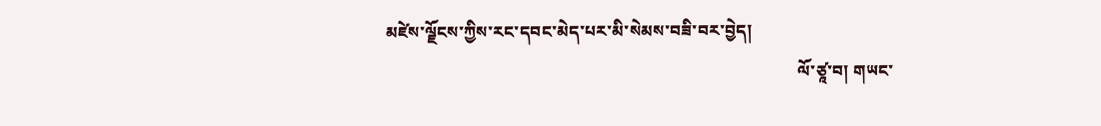མཛེས་ལྗོངས་ཀྱིས་རང་དབང་མེད་པར་མི་སེམས་བཟི་བར་བྱེད།
                                                                                                   ལོ་ཙཱ་བ། གཡང་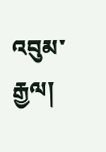འབུམ་རྒྱལ།